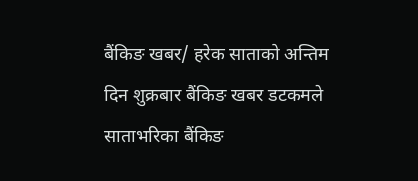बैंकिङ खबर/ हरेक साताको अन्तिम दिन शुक्रबार बैंकिङ खबर डटकमले साताभरिका बैंकिङ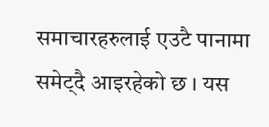समाचारहरुलाई एउटै पानामा समेट्दै आइरहेको छ । यस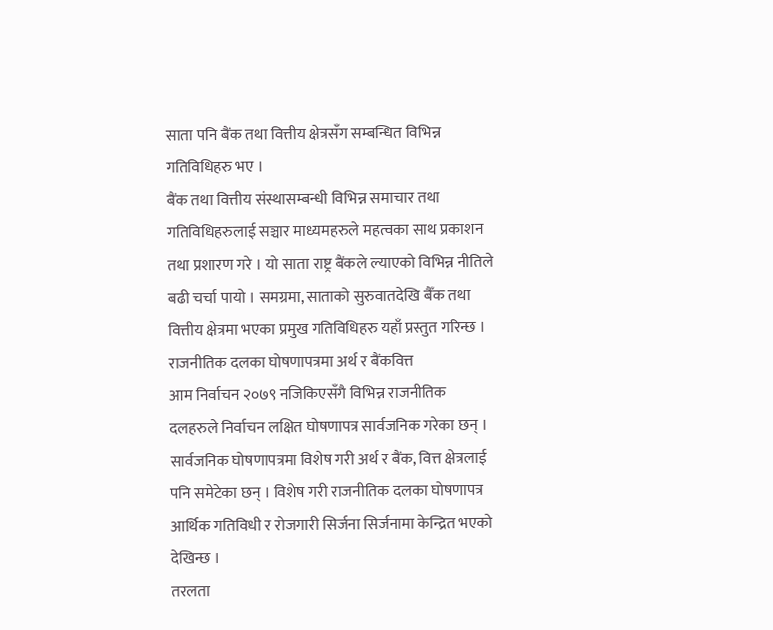साता पनि बैंक तथा वित्तीय क्षेत्रसँग सम्बन्धित विभिन्न गतिविधिहरु भए ।
बैंक तथा वित्तीय संस्थासम्बन्धी विभिन्न समाचार तथा गतिविधिहरुलाई सञ्चार माध्यमहरुले महत्वका साथ प्रकाशन तथा प्रशारण गरे । यो साता राष्ट्र बैंकले ल्याएको विभिन्न नीतिले बढी चर्चा पायो । समग्रमा, साताको सुरुवातदेखि बैँक तथा वित्तीय क्षेत्रमा भएका प्रमुख गतिविधिहरु यहाँ प्रस्तुत गरिन्छ ।
राजनीतिक दलका घोषणापत्रमा अर्थ र बैंकवित्त
आम निर्वाचन २०७९ नजिकिएसँगै विभिन्न राजनीतिक दलहरुले निर्वाचन लक्षित घोषणापत्र सार्वजनिक गरेका छन् । सार्वजनिक घोषणापत्रमा विशेष गरी अर्थ र बैंक, वित्त क्षेत्रलाई पनि समेटेका छन् । विशेष गरी राजनीतिक दलका घोषणापत्र आर्थिक गतिविधी र रोजगारी सिर्जना सिर्जनामा केन्द्रित भएको देखिन्छ ।
तरलता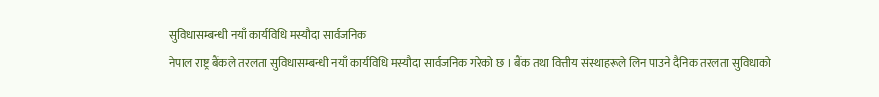सुविधासम्बन्धी नयाँ कार्यविधि मस्यौदा सार्वजनिक
नेपाल राष्ट्र बैंकले तरलता सुविधासम्बन्धी नयाँ कार्यविधि मस्यौदा सार्वजनिक गरेको छ । बैंक तथा वित्तीय संस्थाहरूले लिन पाउने दैनिक तरलता सुविधाको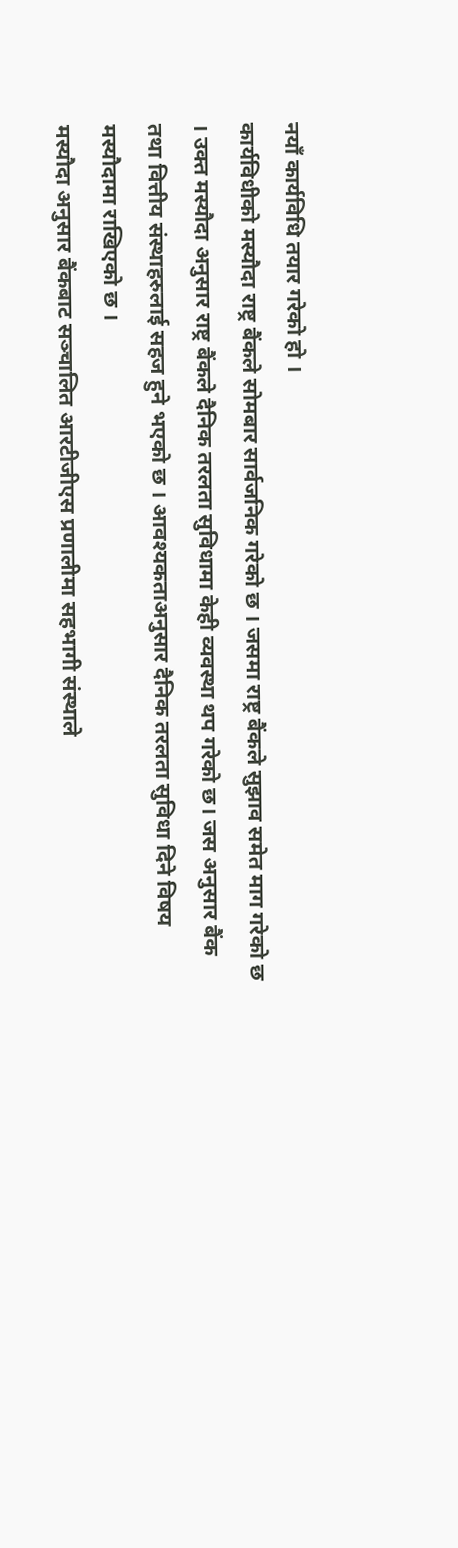नयाँ कार्यविधि तयार गरेको हो ।
कार्यविधीको मस्यौदा राष्ट्र बैंकले सोमबार सार्वजनिक गरेको छ । जसमा राष्ट्र बैंकले सुझाव समेत माग गरेको छ । उक्त मस्यौदा अनुसार राष्ट्र बैंकले दैनिक तरलता सुविधामा केही व्यवस्था थप गरेको छ। जस अनुसार बैंक तथा वित्तीय संस्थाहरुलाई सहज हुने भएको छ । आवश्यकताअनुसार दैनिक तरलता सुविधा दिने विषय मस्यौदामा राखिएको छ ।
मस्यौदा अनुसार बैंकबाट सञ्चालित आरटीजीएस प्रणालीमा सहभागी संस्थाले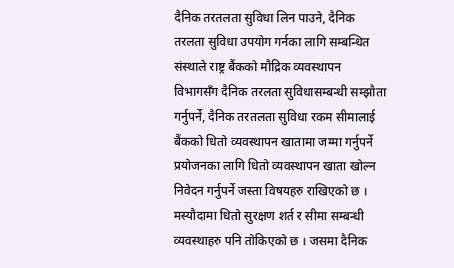दैनिक तरतलता सुविधा लिन पाउने, दैनिक तरलता सुविधा उपयोग गर्नका लागि सम्बन्धित संस्थाले राष्ट्र बैंकको मौद्रिक व्यवस्थापन विभागसँग दैनिक तरलता सुविधासम्बन्धी सम्झौता गर्नुपर्ने, दैनिक तरतलता सुविधा रकम सीमालाई बैंकको धितो व्यवस्थापन खातामा जम्मा गर्नुपर्ने प्रयोजनका लागि धितो व्यवस्थापन खाता खोल्न निवेदन गर्नुपर्ने जस्ता विषयहरु राखिएको छ ।
मस्यौदामा धितो सुरक्षण शर्त र सीमा सम्बन्धी व्यवस्थाहरु पनि तोकिएको छ । जसमा दैनिक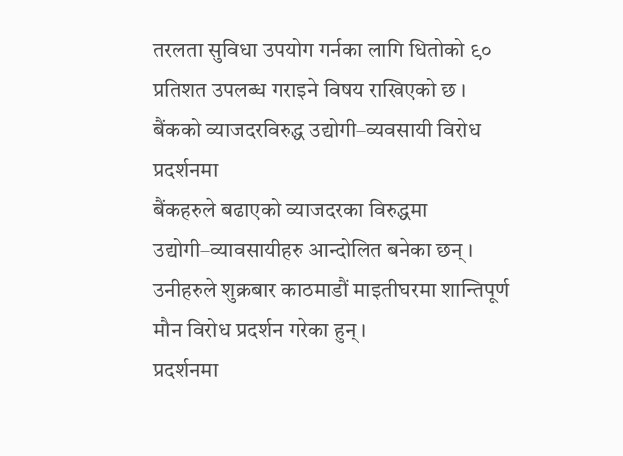तरलता सुविधा उपयोग गर्नका लागि धितोको ९० प्रतिशत उपलब्ध गराइने विषय राखिएको छ ।
बैंकको व्याजदरविरुद्ध उद्योगी–व्यवसायी विरोध प्रदर्शनमा
बैंकहरुले बढाएको व्याजदरका विरुद्धमा उद्योगी–व्यावसायीहरु आन्दोलित बनेका छन् । उनीहरुले शुक्रबार काठमाडौं माइतीघरमा शान्तिपूर्ण मौन विरोध प्रदर्शन गरेका हुन् ।
प्रदर्शनमा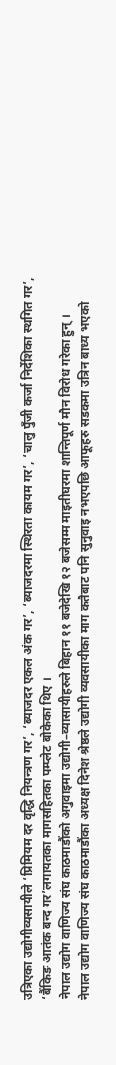उत्रिएका उद्योगीव्यसायीले ‘प्रिमियम दर वृद्धि नियन्त्रण गर’, ‘ब्याजदर एकल अंक गर’, ‘ब्याजदरमा स्थिरता कायम गर’, ‘चालु पुँजी कर्जा निर्देशिका स्थगित गर’, ‘बैंकिङ आतंक बन्द गर’लगायतका मागसहितका पम्प्लेट बोकेका थिए ।
नेपाल उद्योग वाणिज्य संघ काठमाडौंको अगुवाइमा उद्योगी–व्यासायीहरुले बिहान ११ बजेदेखि १२ बजेसम्म माइतीघरमा शान्तिपूर्ण मौन विरोध गरेका हुन् ।
नेपाल उद्योग वाणिज्य संघ काठमाडौंका अध्यक्ष दिनेश श्रेष्ठले उद्योगी व्यवसायीका माग कतैबाट पनि सुनुवाइ नभएपछि आफूहरु सडकमा उत्रिन बाध्य भएको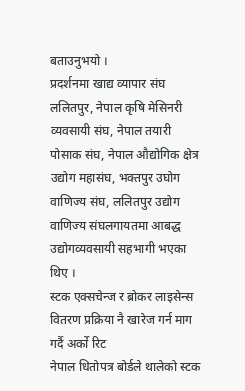बताउनुभयो ।
प्रदर्शनमा खाद्य व्यापार संघ ललितपुर, नेपाल कृषि मेसिनरी व्यवसायी संघ, नेपाल तयारी पोसाक संघ, नेपाल औद्योगिक क्षेत्र उद्योग महासंघ, भक्तपुर उघोग वाणिज्य संघ, ललितपुर उद्योग वाणिज्य संघलगायतमा आबद्ध उद्योगव्यवसायी सहभागी भएका थिए ।
स्टक एक्सचेन्ज र ब्रोकर लाइसेन्स वितरण प्रक्रिया नै खारेज गर्न माग गर्दै अर्को रिट
नेपाल धितोपत्र बोर्डले थालेको स्टक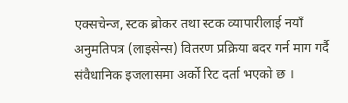एक्सचेन्ज, स्टक ब्रोकर तथा स्टक व्यापारीलाई नयाँ अनुमतिपत्र (लाइसेन्स) वितरण प्रक्रिया बदर गर्न माग गर्दै संवैधानिक इजलासमा अर्को रिट दर्ता भएको छ ।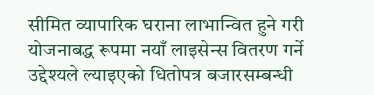सीमित व्यापारिक घराना लाभान्वित हुने गरी योजनाबद्ध रूपमा नयाँ लाइसेन्स वितरण गर्ने उद्देश्यले ल्याइएको धितोपत्र बजारसम्बन्धी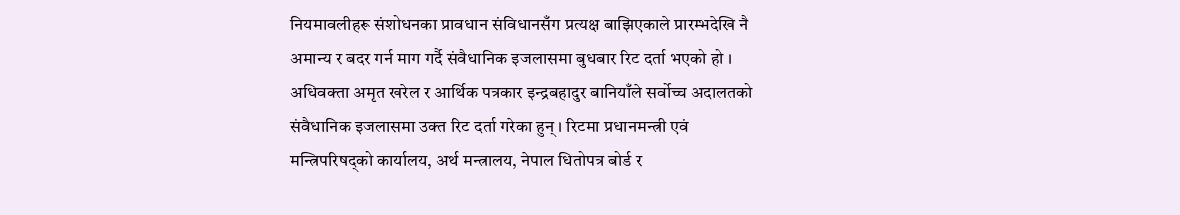नियमावलीहरू संशोधनका प्रावधान संविधानसँग प्रत्यक्ष बाझिएकाले प्रारम्भदेखि नै अमान्य र बदर गर्न माग गर्दै संवैधानिक इजलासमा बुधबार रिट दर्ता भएको हो ।
अधिवक्ता अमृत खरेल र आर्थिक पत्रकार इन्द्रबहादुर बानियाँले सर्वोच्च अदालतको संवैधानिक इजलासमा उक्त रिट दर्ता गरेका हुन् । रिटमा प्रधानमन्त्री एवं मन्त्रिपरिषद्को कार्यालय, अर्थ मन्त्रालय, नेपाल धितोपत्र बोर्ड र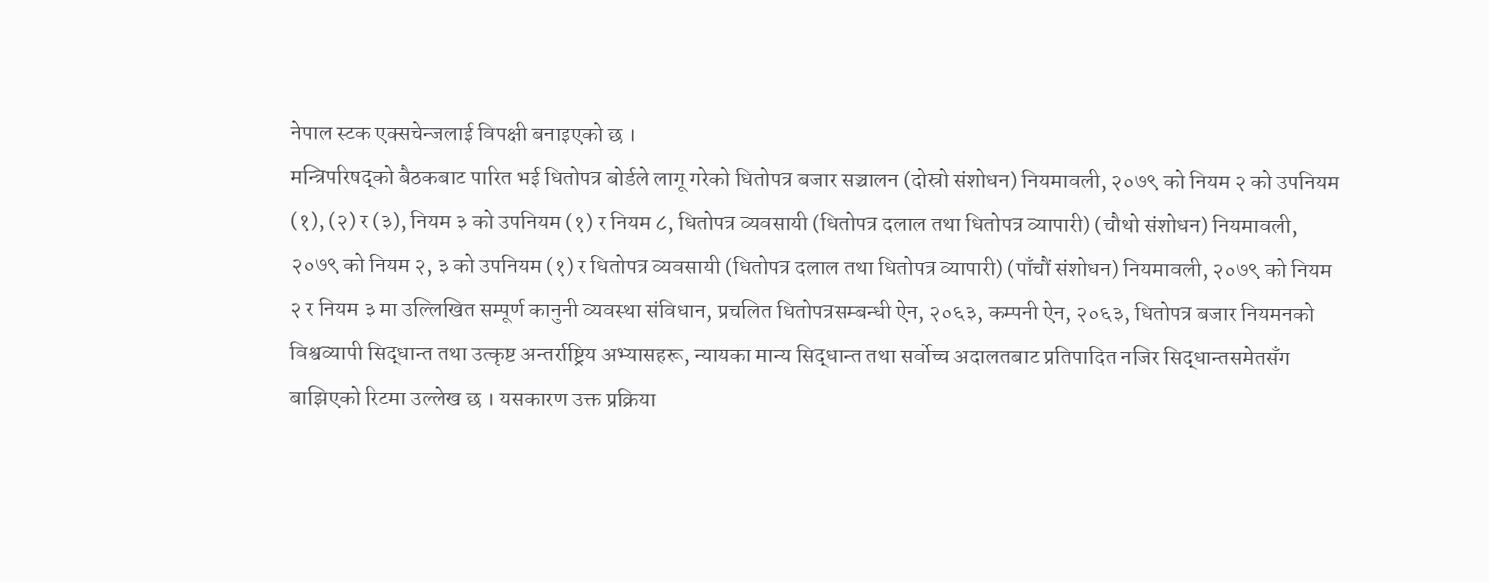नेपाल स्टक एक्सचेन्जलाई विपक्षी बनाइएको छ ।
मन्त्रिपरिषद्को बैठकबाट पारित भई धितोपत्र बोर्डले लागू गरेको धितोपत्र बजार सञ्चालन (दोस्रो संशोधन) नियमावली, २०७९ को नियम २ को उपनियम (१), (२) र (३), नियम ३ को उपनियम (१) र नियम ८, धितोपत्र व्यवसायी (धितोपत्र दलाल तथा धितोपत्र व्यापारी) (चौथो संशोधन) नियमावली, २०७९ को नियम २, ३ को उपनियम (१) र धितोपत्र व्यवसायी (धितोपत्र दलाल तथा धितोपत्र व्यापारी) (पाँचौं संशोधन) नियमावली, २०७९ को नियम २ र नियम ३ मा उल्लिखित सम्पूर्ण कानुनी व्यवस्था संविधान, प्रचलित धितोपत्रसम्बन्धी ऐन, २०६३, कम्पनी ऐन, २०६३, धितोपत्र बजार नियमनको विश्वव्यापी सिद्धान्त तथा उत्कृष्ट अन्तर्राष्ट्रिय अभ्यासहरू, न्यायका मान्य सिद्धान्त तथा सर्वोच्च अदालतबाट प्रतिपादित नजिर सिद्धान्तसमेतसँग बाझिएको रिटमा उल्लेख छ । यसकारण उक्त प्रक्रिया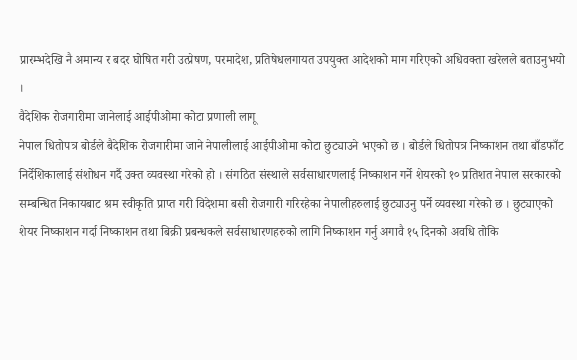प्रारम्भदेखि नै अमान्य र बदर घोषित गरी उत्प्रेषण, परमादेश, प्रतिषेधलगायत उपयुक्त आदेशको माग गरिएको अधिवक्ता खरेलले बताउनुभयो ।
वैदेशिक रोजगारीमा जानेलाई आईपीओमा कोटा प्रणाली लागू
नेपाल धितोपत्र बोर्डले बैदेशिक रोजगारीमा जाने नेपालीलाई आईपीओमा कोटा छुट्याउने भएको छ । बोर्डले धितोपत्र निष्काशन तथा बाँडफाँट निर्देशिकालाई संशोधन गर्दै उक्त व्यवस्था गरेको हो । संगठित संस्थाले सर्वसाधारणलाई निष्काशन गर्ने शेयरको १० प्रतिशत नेपाल सरकारको सम्बन्धित निकायबाट श्रम स्वीकृति प्राप्त गरी विदेशमा बसी रोजगारी गरिरहेका नेपालीहरुलाई छुट्याउनु पर्ने व्यवस्था गरेको छ । छुट्याएको शेयर निष्काशन गर्दा निष्काशन तथा बिक्री प्रबन्धकले सर्वसाधारणहरुको लागि निष्काशन गर्नु अगावै १५ दिनको अवधि तोकि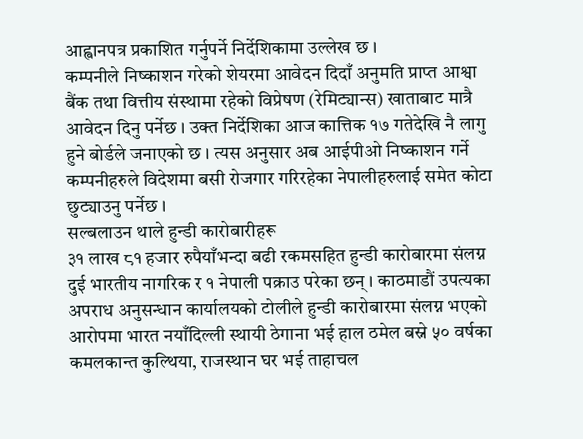आह्वानपत्र प्रकाशित गर्नुपर्ने निर्देशिकामा उल्लेख छ ।
कम्पनीले निष्काशन गरेको शेयरमा आवेदन दिदाँ अनुमति प्राप्त आश्वा बैंक तथा वित्तीय संस्थामा रहेको विप्रेषण (रेमिट्यान्स) खाताबाट मात्रै आवेदन दिनु पर्नेछ । उक्त निर्देशिका आज कात्तिक १७ गतेदेखि नै लागु हुने बोर्डले जनाएको छ । त्यस अनुसार अब आईपीओ निष्काशन गर्ने कम्पनीहरुले विदेशमा बसी रोजगार गरिरहेका नेपालीहरुलाई समेत कोटा छुट्याउनु पर्नेछ ।
सल्बलाउन थाले हुन्डी कारोबारीहरू
३१ लाख ८१ हजार रुपैयाँभन्दा बढी रकमसहित हुन्डी कारोबारमा संलग्न दुई भारतीय नागरिक र १ नेपाली पक्राउ परेका छन् । काठमाडौं उपत्यका अपराध अनुसन्धान कार्यालयको टोलीले हुन्डी कारोबारमा संलग्न भएको आरोपमा भारत नयाँदिल्ली स्थायी ठेगाना भई हाल ठमेल बस्ने ५० वर्षका कमलकान्त कुल्थिया, राजस्थान घर भई ताहाचल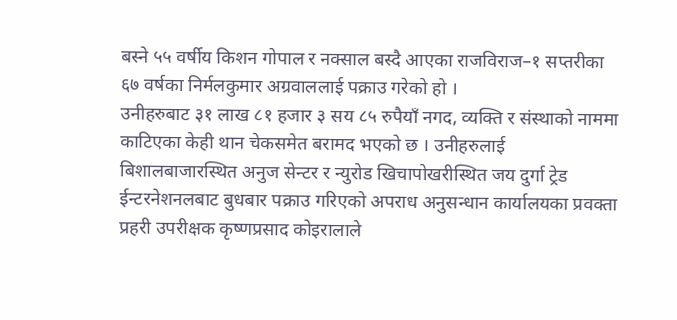बस्ने ५५ वर्षीय किशन गोपाल र नक्साल बस्दै आएका राजविराज–१ सप्तरीका ६७ वर्षका निर्मलकुमार अग्रवाललाई पक्राउ गरेको हो ।
उनीहरुबाट ३१ लाख ८१ हजार ३ सय ८५ रुपैयाँ नगद, व्यक्ति र संस्थाको नाममा काटिएका केही थान चेकसमेत बरामद भएको छ । उनीहरुलाई बिशालबाजारस्थित अनुज सेन्टर र न्युरोड खिचापोखरीस्थित जय दुर्गा ट्रेड ईन्टरनेशनलबाट बुधबार पक्राउ गरिएको अपराध अनुसन्धान कार्यालयका प्रवक्ता प्रहरी उपरीक्षक कृष्णप्रसाद कोइरालाले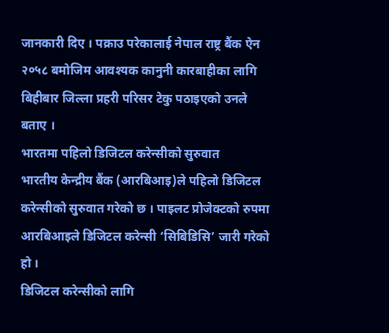जानकारी दिए । पक्राउ परेकालाई नेपाल राष्ट्र बैंक ऐन २०५८ बमोजिम आवश्यक कानुनी कारबाहीका लागि बिहीबार जिल्ला प्रहरी परिसर टेकु पठाइएको उनले बताए ।
भारतमा पहिलो डिजिटल करेन्सीको सुरुवात
भारतीय केन्द्रीय बैंक (आरबिआइ)ले पहिलो डिजिटल करेन्सीको सुरुवात गरेको छ । पाइलट प्रोजेक्टको रुपमा आरबिआइले डिजिटल करेन्सी ‘सिबिडिसि’ जारी गरेको हो ।
डिजिटल करेन्सीको लागि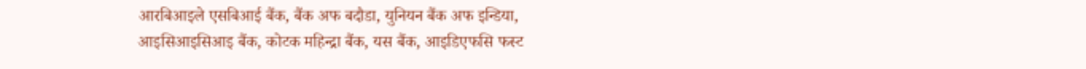आरबिआइले एसबिआई बैंक, बैंक अफ बदौडा, युनियन बैंक अफ इन्डिया, आइसिआइसिआइ बैंक, कोटक महिन्द्रा बैंक, यस बैंक, आइडिएफसि फस्ट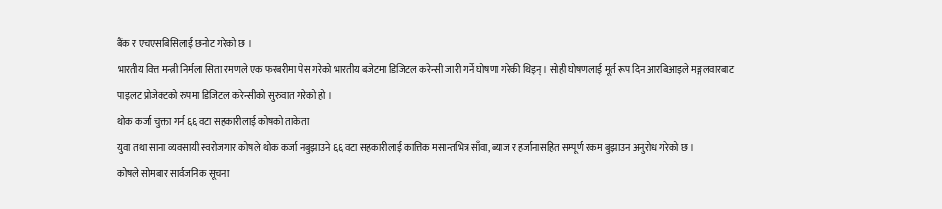बैंक र एचएसबिसिलाई छनोट गरेको छ ।
भारतीय वित्त मन्त्री निर्मला सिता रमणले एक फरबरीमा पेस गरेको भारतीय बजेटमा डिजिटल करेन्सी जारी गर्ने घोषणा गरेकी थिइन्। सोही घोषणलाई मूर्त रूप दिन आरबिआइले मङ्गलवारबाट पाइलट प्रोजेक्टको रुपमा डिजिटल करेन्सीको सुरुवात गरेको हो ।
थोक कर्जा चुक्ता गर्न ६६ वटा सहकारीलाई कोषको ताकेता
युवा तथा साना व्यवसायी स्वरोजगार कोषले थोक कर्जा नबुझाउने ६६ वटा सहकारीलाई कात्तिक मसान्तभित्र साँवा, ब्याज र हर्जानासहित सम्पूर्ण रकम बुझाउन अनुरोध गरेको छ ।
कोषले सोमबार सार्वजनिक सूचना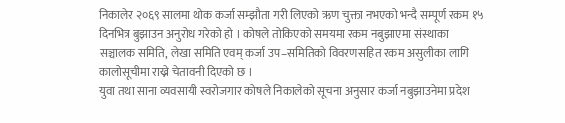निकालेर २०६९ सालमा थोक कर्जा सम्झौता गरी लिएको ऋण चुक्ता नभएको भन्दै सम्पूर्ण रकम १५ दिनभित्र बुझाउन अनुरोध गरेको हो । कोषले तोकिएको समयमा रकम नबुझाएमा संस्थाका सञ्चालक समिति, लेखा समिति एवम् कर्जा उप–समितिको विवरणसहित रकम असुलीका लागि कालोसूचीमा राख्ने चेतावनी दिएको छ ।
युवा तथा साना व्यवसायी स्वरोजगार कोषले निकालेको सूचना अनुसार कर्जा नबुझाउनेमा प्रदेश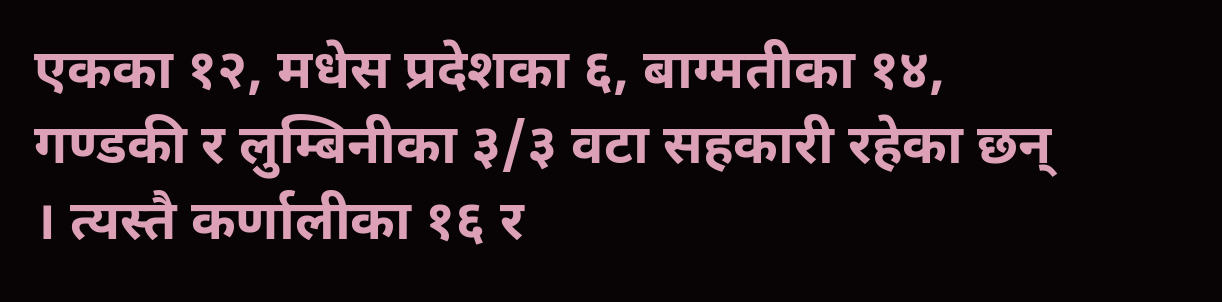एकका १२, मधेस प्रदेशका ६, बाग्मतीका १४, गण्डकी र लुम्बिनीका ३/३ वटा सहकारी रहेका छन् । त्यस्तै कर्णालीका १६ र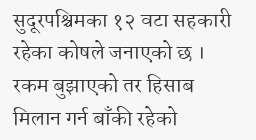सुदूरपश्चिमका १२ वटा सहकारी रहेका कोषले जनाएको छ । रकम बुझाएको तर हिसाब मिलान गर्न बाँकी रहेको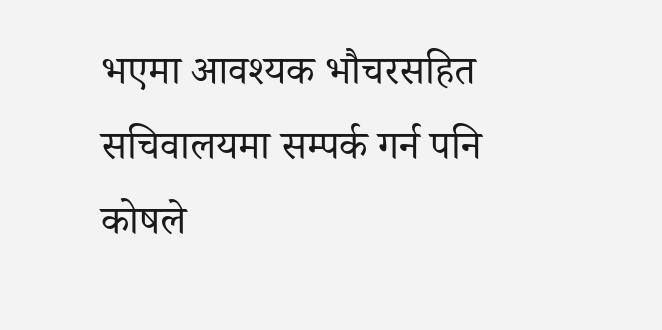भएमा आवश्यक भौचरसहित सचिवालयमा सम्पर्क गर्न पनि कोषले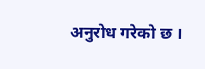अनुरोध गरेको छ ।